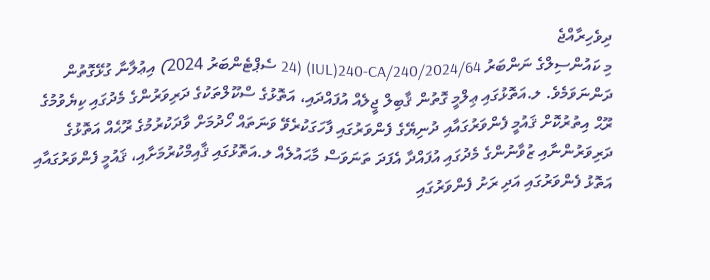ދިވެހިރާއްޖެ
މި ކައުންސިލްގެ ނަންބަރު IUL)240-CA/240/2024/64) (24 ސެޕްޓެންބަރު 2024) އިޢުލާނާ ގުޅޭގޮތުން ދަންނަވަމެވެ. ލ.އަތޮޅުގައި ޢިލްމީ ގޮތުން ޤާބިލް ޖީލެއް އުފައްދައި، އަތޮޅުގެ ސްކޫލްތަކުގެ ދަރިވަރުންގެ މެދުގައި ކިޔެވުމުގެ ރޫޙް އިތުރުކޮށް ޤައުމީ ފެންވަރުގައާއި ދުނިޔޭގެ ފެންވަރުގައި ފާހަގަކުރެވޭ ވަނަތައް ހޯދުމަށް ވާދަކުރުމުގެ ރޫޙެއް އަތޮޅުގެ ދަރިވަރުންނާއި ޒުވާނުންގެ މެދުގައި އުފައްދާ އެފަދަ ތަނަވަސް މާޙައުލެއް ލ.އަތޮޅުގައި ޤާއިމްކުރުމަށާއި، ޤައުމީ ފެންވަރުގައާއި އަތޮޅު ފެންވަރުގައި އަދި ރަށު ފެންވަރުގައި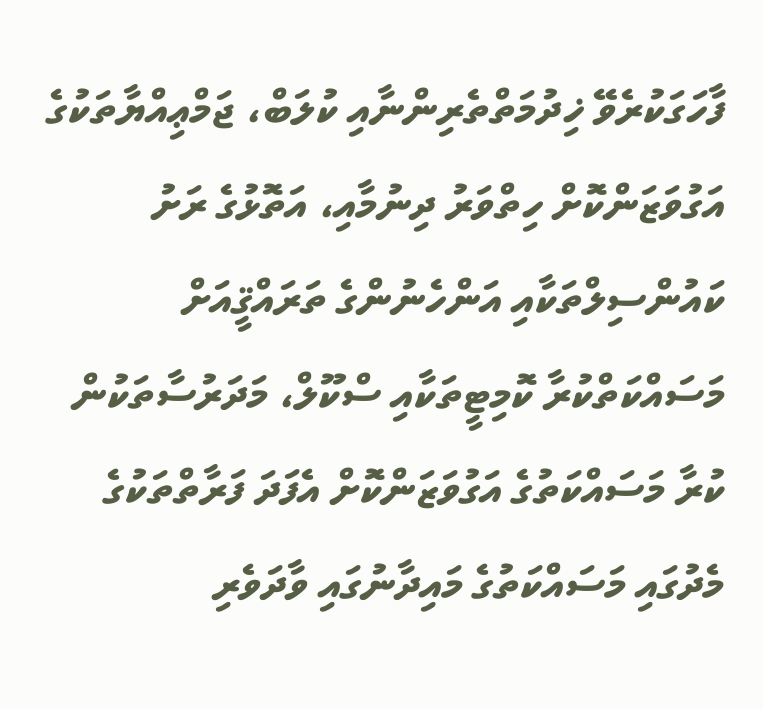ފާހަގަކުރެވޭ ޚިދުމަތްތެރިންނާއި ކުލަބް، ޖަމްޢިއްޔާތަކުގެ އަގުވަޒަންކޮށް ހިތްވަރު ދިނުމާއި، އަތޮޅުގެ ރަށު ކައުންސިލްތަކާއި އަންހެނުންގެ ތަރައްޤީއަށް މަސައްކަތްކުރާ ކޮމިޓީތަކާއި ސްކޫލް، މަދަރުސާތަކުން ކުރާ މަސައްކަތުގެ އަގުވަޒަންކޮށް އެފަދަ ފަރާތްތަކުގެ މެދުގައި މަސައްކަތުގެ މައިދާނުގައި ވާދަވެރި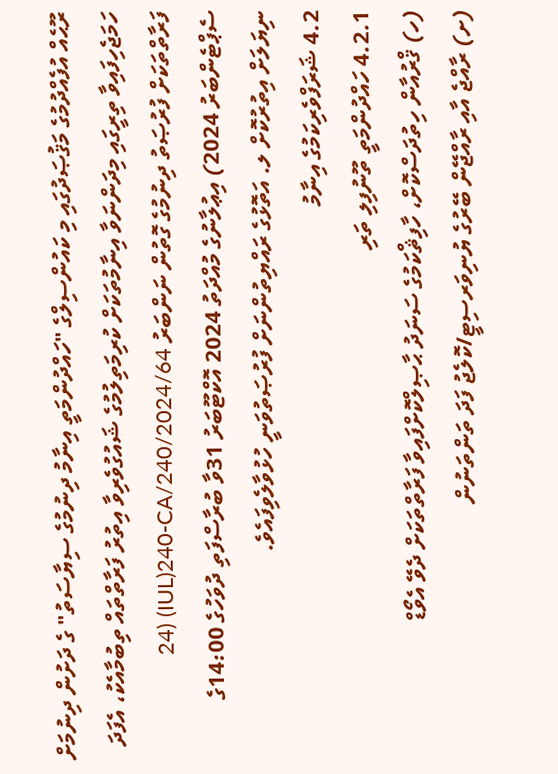ރޫޙެއް އުފެއްދުމުގެ މަޤުޞަދުގައި މި ކައުންސިލްގެ "ހައްދުންމަތީ އިނާމު ދިނުމުގެ ސިޔާސަތު" ގެ ދަށުން ދިނުމަށް ހަމަޖެހިފައިވާ ތިރީގައި މިދަންނަވާ އިނާމުތަކަށް ކުރިމަތިލުމުގެ ޝައުގުވެރިވާ އިތުރު ފަރާތްތައް ތިބުމާއެކު، އެފަދަ ފަރާތްތަކަށް ފުރުޞަތު ދިނުމުގެ ގޮތުން ނަންބަރު IUL)240-CA/240/2024/64) (24 ސެޕްޓެންބަރު 2024) އިޢުލާނުގެ މުއްދަތު 2024 އޮކްޓޫބަރު 31ވާ ބުރާސްފަތި ދުވަހުގެ 14:00ގެ ނިޔަލަށް އިތުރުކޮށް ލ. އަތޮޅުގެ ރައްޔިތުންނަށް ފުރުޞަތުވަނީ ހުޅުވާލެވިފައެވެ.
4.2 ޝަރަފްވެރިކަމުގެ އިނާމު
4.2.1 ހައްދުންމަތީ ތޫނުފިލި ތަރި
(ހ) ޤްރުއާން ހިތުދަސްކޮށް، ހާފިޘްކަމުގެ ސަނަދު ޙާޞިލްކޮށްފައިވާ ފަރާތްތަކަށް ދެވޭ އެވޯޑް
(ށ) ރާއްޖެ އާއި ރާއްޖޭން ބޭރުގެ ޔުނިވަރސިޓީ/ކޮލެޖު ފަދަ ތަންތަނުން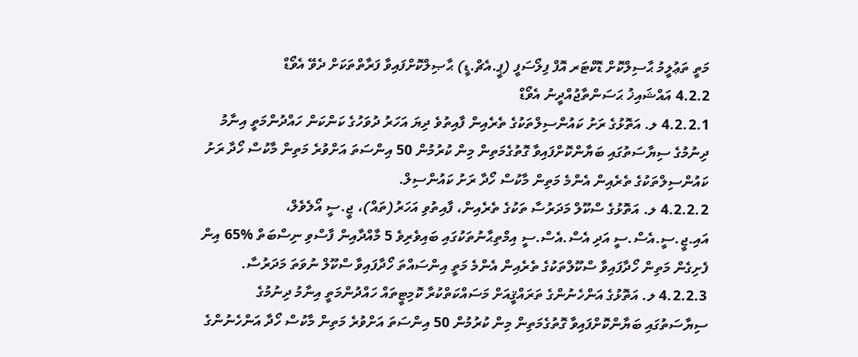މަތީ ތަޢުލީމު ޙާސިލްކޮށް ޑޮކްޓަރ އޮފް ފިލޯސަފީ (ޕީ.އެޗް.ޑީ) ޙާޞިލްކޮށްފައިވާ ފަރާތްތަކަށް ދެވޭ އެވޯޑް
4.2.2 އައްޝައިޚު ޙަސަންތާޖުއްދީނު އެވޯޑް
4.2.2.1 ލ. އަތޮޅުގެ ރަށު ކައުންސިލްތަކުގެ ތެރެއިން ފާއިތުވެ ދިޔަ އަހަރު ދުވަހުގެ ކަންކަން ހައްދުންމަތީ އިނާމު ދިނުމުގެ ސިޔާސަތުގައި ބަޔާންކޮށްފައިވާ ގޮތުގެމަތިން މިން ކުރުމުން 50 އިންސަތަ އަށްވުރެ މަތިން މާކުސް ހޯދާ ރަށު ކައުންސިލްތަކުގެ ތެރެއިން އެންމެ މަތިން މާކުސް ހޯދާ ރަށު ކައުންސިލް.
4.2.2.2 ލ. އަތޮޅުގެ ސްކޫލް މަދަރުސާ ތަކުގެ ތެރެއިން، ފާއިތުވި އަހަރު(ތައް)، ޖީ.ސީ އޯލެވެލް، އައި.ޖީ.ސީ.އެސް.ސީ އަދި އެސް.އެސް.ސީ އިމްތިޙާނުތަކުގައި ބައިވެރިވެ 5 މާއްދާއިން ފާސްވި ނިސްބަތް %65 އިން ފެށިގެން މަތިން ހޯދާފައިވާ ސްކޫލްތަކުގެ ތެރެއިން އެންމެ މަތީ އިންސައްތަ ހޯދާފައިވާ ސްކޫލް ނުވަތަ މަދަރުސާ.
4.2.2.3 ލ. އަތޮޅުގެ އަންހެނުންގެ ތަރައްޤީއަށް މަސައްކަތްކުރާ ކޮމިޓީތައް ހައްދުންމަތީ އިނާމު ދިނުމުގެ ސިޔާސަތުގައި ބަޔާންކޮށްފައިވާ ގޮތުގެމަތިން މިން ކުރުމުން 50 އިންސަތަ އަށްވުރެ މަތިން މާކުސް ހޯދާ އަންހެނުންގެ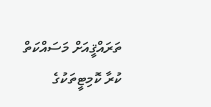ތަރައްޤީއަށް މަސައްކަތް ކުރާ ކޮމިޓީތަކުގެ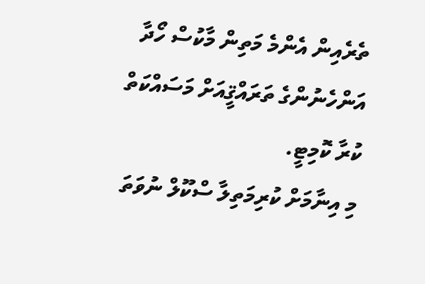ތެރެއިން އެންމެ މަތިން މާކުސް ހޯދާ އަންހެނުންގެ ތަރައްޤީއަށް މަސައްކަތް ކުރާ ކޮމިޓީ.
މި އިނާމަށް ކުރިމަތިލާ ސްކޫލް ނުވަތަ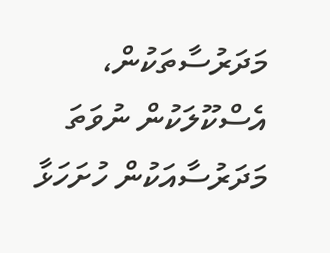މަދަރުސާތަކުން، އެސްކޫލަކުން ނުވަތަ މަދަރުސާއަކުން ހުށަހަޅާ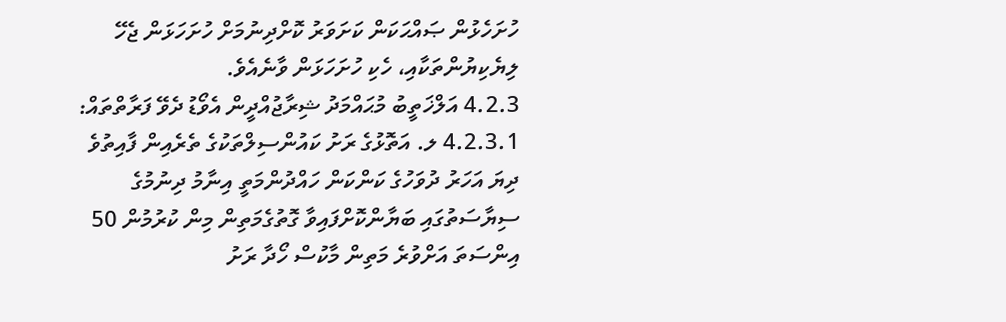ހުށަހެޅުން ޞައްޙަކަން ކަށަވަރު ކޮށްދިނުމަށް ހުށަހަޅަން ޖެހޭ ލިޔެކިޔުންތަކާއި، ހެކި ހުށަހަޅަން ވާނެއެވެ.
4.2.3 އަލްޚަތީބު މުޙައްމަދު ޝިރާޖުއްދީން އެވޯޑު ދެވޭ ފަރާތްތައް:
4.2.3.1 ލ. އަތޮޅުގެ ރަށު ކައުންސިލްތަކުގެ ތެރެއިން ފާއިތުވެ ދިޔަ އަހަރު ދުވަހުގެ ކަންކަން ހައްދުންމަތީ އިނާމު ދިނުމުގެ ސިޔާސަތުގައި ބަޔާންކޮށްފައިވާ ގޮތުގެމަތިން މިން ކުރުމުން 50 އިންސަތަ އަށްވުރެ މަތިން މާކުސް ހޯދާ ރަށު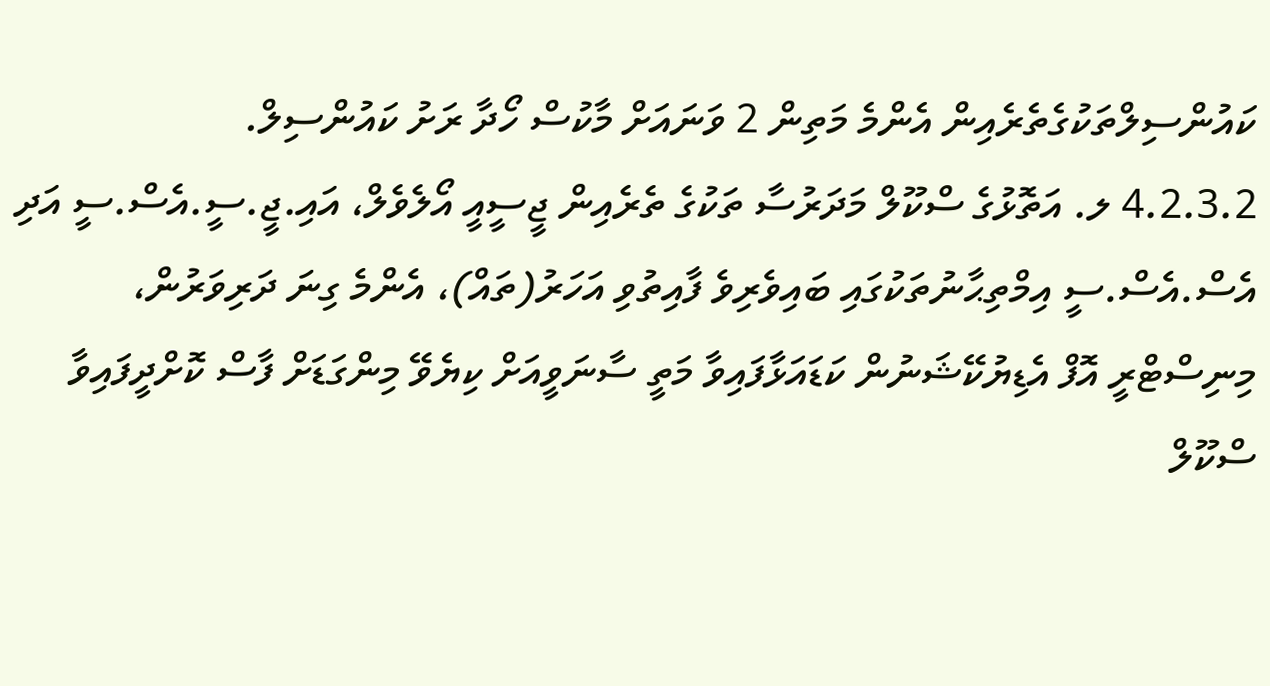ކައުންސިލްތަކުގެތެރެއިން އެންމެ މަތިން 2 ވަނައަށް މާކުސް ހޯދާ ރަށު ކައުންސިލް.
4.2.3.2 ލ. އަތޮޅުގެ ސްކޫލް މަދަރުސާ ތަކުގެ ތެރެއިން ޖީސީއީ އޯލެވެލް، އައި.ޖީ.ސީ.އެސް.ސީ އަދި އެސް.އެސް.ސީ އިމްތިޙާނުތަކުގައި ބައިވެރިވެ ފާއިތުވި އަހަރު(ތައް)، އެންމެ ގިނަ ދަރިވަރުން، މިނިސްޓްރީ އޮފް އެޑިޔުކޭޝަނުން ކަޑައަޅާފައިވާ މަތީ ސާނަވީއަށް ކިޔެވޭ މިންގަޑަށް ފާސް ކޮށްދީފައިވާ ސްކޫލް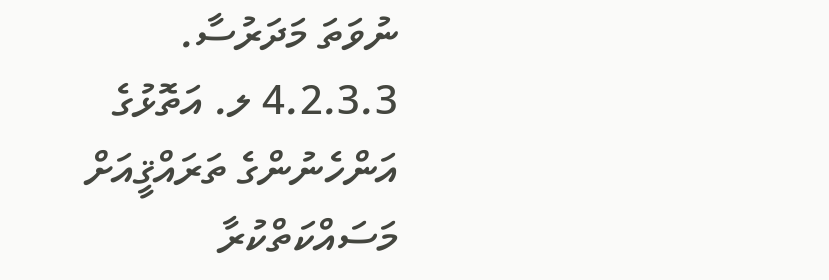ނުވަތަ މަދަރުސާ.
4.2.3.3 ލ. އަތޮޅުގެ އަންހެނުންގެ ތަރައްޤީއަށް މަސައްކަތްކުރާ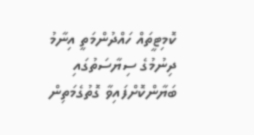ކޮމިޓީތައް ހައްދުންމަތީ އިނާމު ދިނުމުގެ ސިޔާސަތުގައި ބަޔާންކޮށްފައިވާ ގޮތުގެމަތިން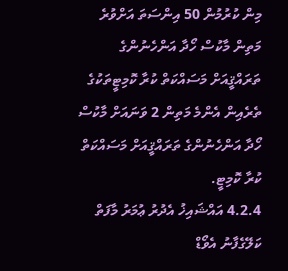މިން ކުރުމުން 50 އިންސަތަ އަށްވުރެ މަތިން މާކުސް ހޯދާ އަންހެނުންގެ ތަރައްޤީއަށް މަސައްކަތް ކުރާ ކޮމިޓީތަކުގެ ތެރެއިން އެންމެ މަތިން 2 ވަނައަށް މާކުސް ހޯދާ އަންހެނުންގެ ތަރައްޤީއަށް މަސައްކަތް ކުރާ ކޮމިޓީ.
4.2.4 އައްޝައިޚު އެދުރު ޢުމަރު މާފަތް ކަލޭގެފާނު އެވޯޑް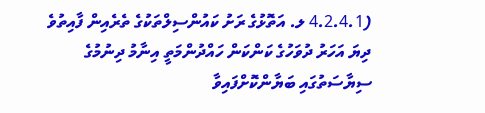(4.2.4.1 ލ. އަތޮޅުގެ ރަށު ކައުންސިލްތަކުގެ ތެރެއިން ފާއިތުވެ ދިޔަ އަހަރު ދުވަހުގެ ކަންކަން ހައްދުންމަތީ އިނާމު ދިނުމުގެ ސިޔާސަތުގައި ބަޔާންކޮށްފައިވާ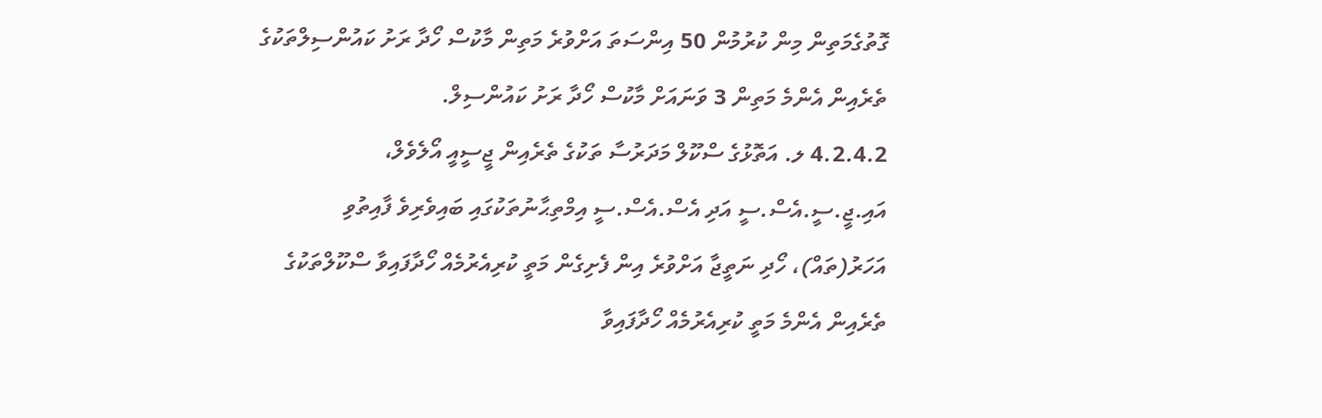ގޮތުގެމަތިން މިން ކުރުމުން 50 އިންސަތަ އަށްވުރެ މަތިން މާކުސް ހޯދާ ރަށު ކައުންސިލްތަކުގެ ތެރެއިން އެންމެ މަތިން 3 ވަނައަށް މާކުސް ހޯދާ ރަށު ކައުންސިލް.
4.2.4.2 ލ. އަތޮޅުގެ ސްކޫލް މަދަރުސާ ތަކުގެ ތެރެއިން ޖީސީއީ އޯލެވެލް، އައި.ޖީ.ސީ.އެސް.ސީ އަދި އެސް.އެސް.ސީ އިމްތިޙާނުތަކުގައި ބައިވެރިވެ ފާއިތުވި އަހަރު(ތައް)، ހޯދި ނަތީޖާ އަށްވުރެ އިން ފެށިގެން މަތީ ކުރިއެރުމެއް ހޯދާފައިވާ ސްކޫލްތަކުގެ ތެރެއިން އެންމެ މަތީ ކުރިއެރުމެއް ހޯދާފައިވާ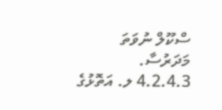ސްކޫލް ނުވަތަ މަދަރުސާ.
4.2.4.3 ލ. އަތޮޅުގެ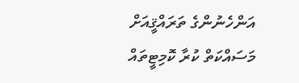އަންހެނުންގެ ތަރައްޤީއަށް މަސައްކަތް ކުރާ ކޮމިޓީތައް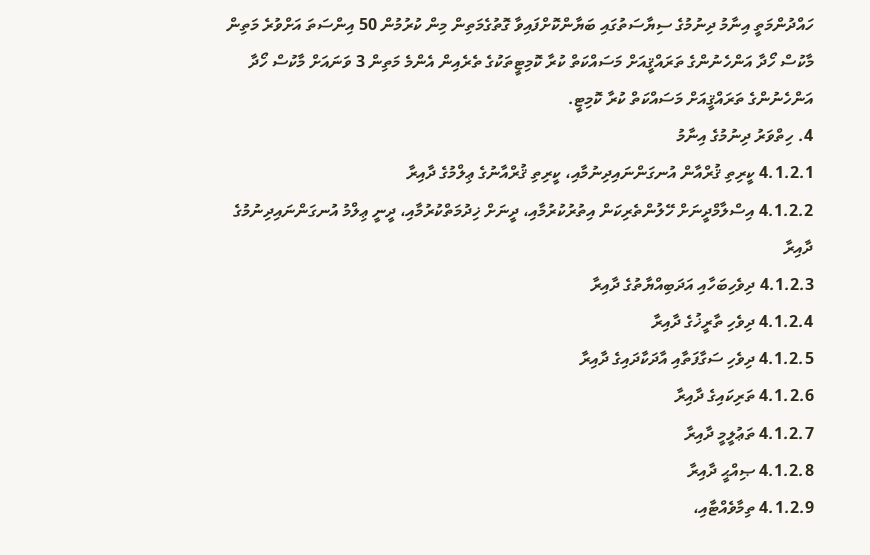ހައްދުންމަތީ އިނާމު ދިނުމުގެ ސިޔާސަތުގައި ބަޔާންކޮށްފައިވާ ގޮތުގެމަތިން މިން ކުރުމުން 50 އިންސަތަ އަށްވުރެ މަތިން މާކުސް ހޯދާ އަންހެނުންގެ ތަރައްޤީއަށް މަސައްކަތް ކުރާ ކޮމިޓީތަކުގެ ތެރެއިން އެންމެ މަތިން 3 ވަނައަށް މާކުސް ހޯދާ އަންހެނުންގެ ތަރައްޤީއަށް މަސައްކަތް ކުރާ ކޮމިޓީ.
4. ހިތްވަރު ދިނުމުގެ އިނާމު
4.1.2.1 ކީރިތި ޤުރްއާން އުނގަންނައިދިނުމާއި، ކީރިތި ޤުރްއާނުގެ ޢިލްމުގެ ދާއިރާ
4.1.2.2 އިސްލާމްދީނަށް ހޭލުންތެރިކަން އިތުރުކުރުމާއި، ދީނަށް ޚިދުމަތްކުރުމާއި، ދީނީ ޢިލްމު އުނގަންނައިދިނުމުގެ ދާއިރާ
4.1.2.3 ދިވެހިބަހާއި އަދަބިއްޔާތުގެ ދާއިރާ
4.1.2.4 ދިވެހި ތާރީޚުގެ ދާއިރާ
4.1.2.5 ދިވެހި ސަގާފަތާއި އާދަކާދައިގެ ދާއިރާ
4.1.2.6 ތަރިކައިގެ ދާއިރާ
4.1.2.7 ތަޢުލީމީ ދާއިރާ
4.1.2.8 ޞިއްޙީ ދާއިރާ
4.1.2.9 ތިމާވެއްޓާއި،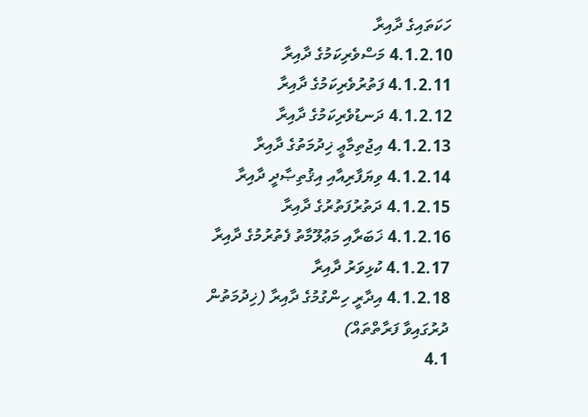ހަކަތައިގެ ދާއިރާ
4.1.2.10 މަސްވެރިކަމުގެ ދާއިރާ
4.1.2.11 ފަތުރުވެރިކަމުގެ ދާއިރާ
4.1.2.12 ދަނޑުވެރިކަމުގެ ދާއިރާ
4.1.2.13 އިޖުތިމާޢީ ޚިދުމަތުގެ ދާއިރާ
4.1.2.14 ވިޔަފާރިއާއި އިޤުތިޞާދީ ދާއިރާ
4.1.2.15 ދަތުރުފަތުރުގެ ދާއިރާ
4.1.2.16 ޚަބަރާއި މަޢުލޫމާތު ފެތުރުމުގެ ދާއިރާ
4.1.2.17 ކުޅިވަރު ދާއިރާ
4.1.2.18 އިދާރީ ހިންގުމުގެ ދާއިރާ (ޚިދުމަތުން ދުރުގައިވާ ފަރާތްތައް)
4.1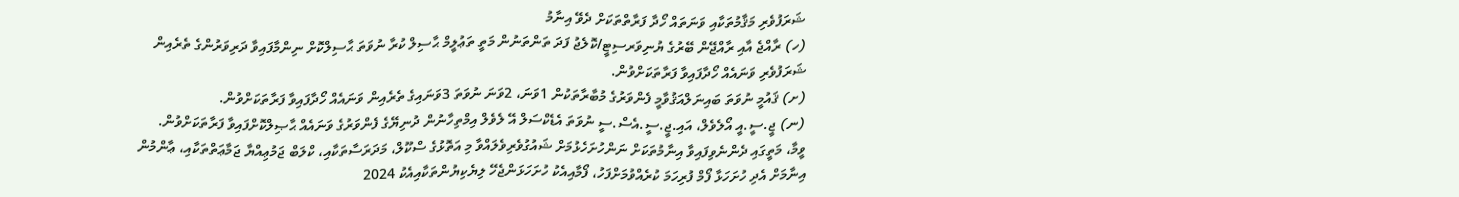ޝަރަފުވެރި މަޤާމުތަކާއި ވަނަތައް ހޯދާ ފަރާތްތަކަށް ދެވޭ އިނާމު
(ހ) ރާއްޖެ އާއި ރާއްޖޭން ބޭރުގެ ޔުނިވަރސިޓީ/ކޮލެޖު ފަދަ ތަންތަނުން މަތީ ތަޢުލީމް ޙާސިލް ކުރާ ނުވަތަ ޙާސިލްކޮށް ނިންމާފައިވާ ދަރިވަރުންގެ ތެރެއިން ޝަރަފުވެރި ވަނައެއް ހޯދާފައިވާ ފަރާތަކަށްވުން.
(ށ) ޤައުމީ ނުވަތަ ބައިނަލްއަޤުވާމީ ފެންވަރުގެ މުބާރާތަކުން 1ވަނަ، 2ވަނަ ނުވަތަ 3ވަނައިގެ ތެރެއިން ވަނައެއް ހޯދާފައިވާ ފަރާތަކަށްވުން.
(ނ) ޖީ.ސީ.އީ އޯލެވެލް، އައި.ޖީ.ސީ.އެސް.ސީ ނުވަތަ އެޑެކްސަލް އޭ ލެވެލް އިމްތިހާނުން ދުނިޔޭގެ ފެންވަރުގެ ވަނައެއް ޙާޞިލްކޮށްފައިވާ ފަރާތަކަށްވުން.
ވީމާ، މަތީގައި ދެންނެވިފައިވާ އިނާމުތަކަށް ނަންހުށަހެޅުމަށް ޝައުގުވެރިވެލައްވާ މި އަތޮޅުގެ ސްކޫލް، މަދަރަސާތަކާއި، ކްލަބް ޖަމުޢިއްޔާ ޖަމާޢަތްތަކާއި، ޢާންމުން އިނާމަށް އެދި ހުށަހަޅާ ފޯމް ފުރިހަމަ ކުރެއްވުމަށްފަހު، ފޯމާއިއެކު ހުށަހަޅަންޖެހޭ ލިޔެކިޔުންތަކާއިއެކު 2024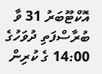އޮކްޓޫބަރު 31 ވާ ބުރާސްފަތި ދުވަހުގެ 14:00 ގެ ކުރިން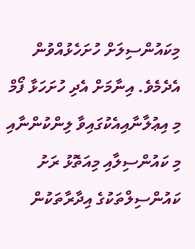މިކައުންސިލަށް ހުށަހެޅުއްވުން އެދެމެވެ. އިނާމަށް އެދި ހުށަހަޅާ ފޯމް މި އިޢުލާނާއިއެކުގައިވާ ލިންކުންނާއި މި ކައުންސިލާއި މިއަތޮޅު ރަށު ކައުންސިލްތަކުގެ އިދާރާތަކުން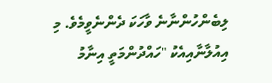ލިބެންހުންނާނެ ވާހަކަ ދެންނެވީމެވެ. މި އިއުލާނާއިއެކު "ހައްދުންމަތީ އިނާމު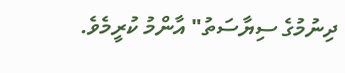ދިނުމުގެ ސިޔާސަތު" އާންމު ކުރީމެވެ.